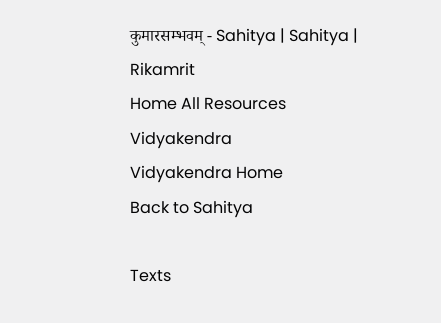कुमारसम्भवम् - Sahitya | Sahitya | Rikamrit
Home All Resources
Vidyakendra
Vidyakendra Home
Back to Sahitya

Texts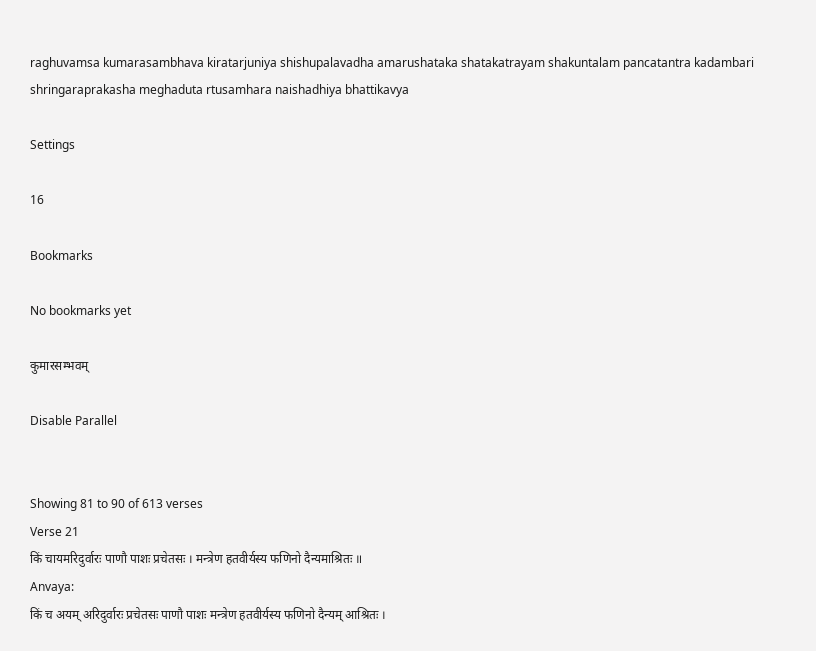raghuvamsa kumarasambhava kiratarjuniya shishupalavadha amarushataka shatakatrayam shakuntalam pancatantra kadambari shringaraprakasha meghaduta rtusamhara naishadhiya bhattikavya

Settings

16

Bookmarks

No bookmarks yet

कुमारसम्भवम्

Disable Parallel


Showing 81 to 90 of 613 verses
Verse 21
किं चायमरिदुर्वारः पाणौ पाशः प्रचेतसः । मन्त्रेण हतवीर्यस्य फणिनो दैन्यमाश्रितः ॥
Anvaya:
किं च अयम् अरिदुर्वारः प्रचेतसः पाणौ पाशः मन्त्रेण हतवीर्यस्य फणिनो दैन्यम् आश्रितः ।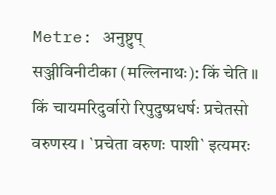Metre: अनुष्टुप्
सञ्जीविनीटीका (मल्लिनाथः): किं चेति ॥ किं चायमरिदुर्वारो रिपुदुष्प्रधर्षः प्रचेतसो वरुणस्य । `प्रचेता वरुणः पाशी` इत्यमरः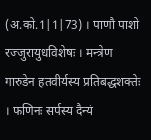(अ.को.1|1|73) । पाणौ पाशो रज्जुरायुधविशेषः । मन्त्रेण गारुडेन हतवीर्यस्य प्रतिबद्धशक्तेः । फणिनः सर्पस्य दैन्यं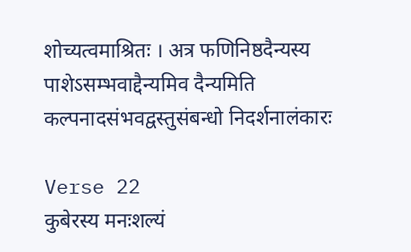शोच्यत्वमाश्रितः । अत्र फणिनिष्ठदैन्यस्य पाशेऽसम्भवाद्दैन्यमिव दैन्यमिति कल्पनादसंभवद्वस्तुसंबन्धो निदर्शनालंकारः

Verse 22
कुबेरस्य मनःशल्यं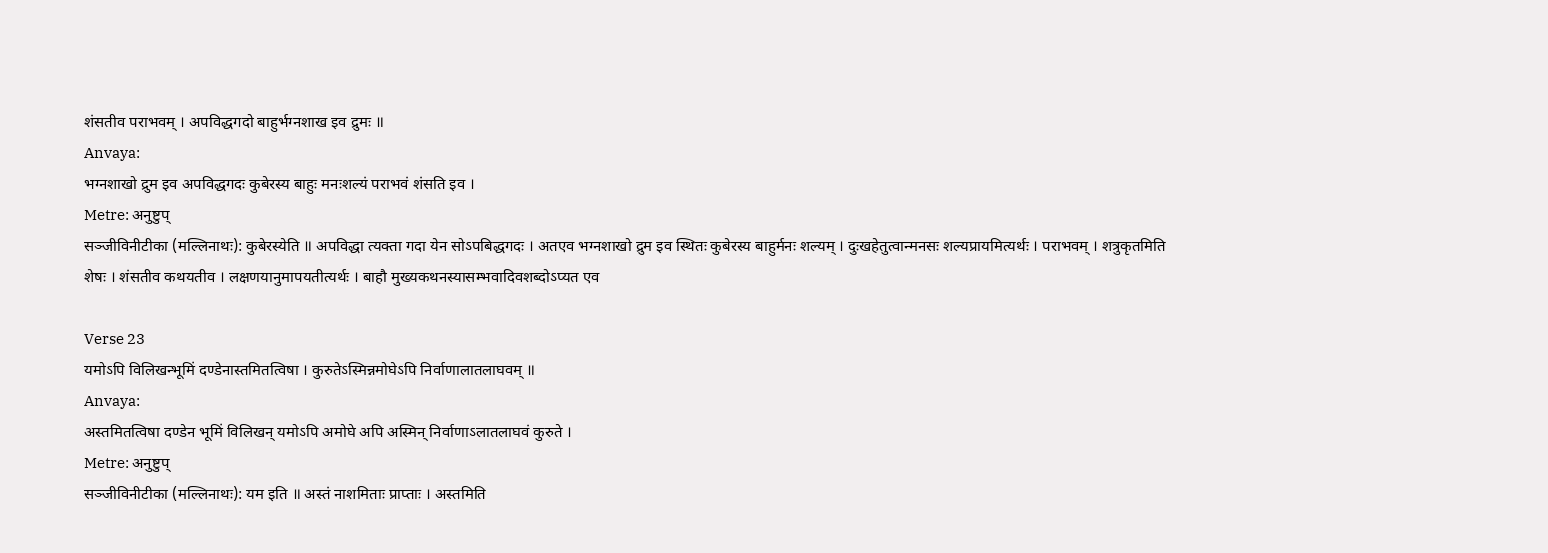शंसतीव पराभवम् । अपविद्धगदो बाहुर्भग्नशाख इव द्रुमः ॥
Anvaya:
भग्नशाखो द्रुम इव अपविद्धगदः कुबेरस्य बाहुः मनःशल्यं पराभवं शंसति इव ।
Metre: अनुष्टुप्
सञ्जीविनीटीका (मल्लिनाथः): कुबेरस्येति ॥ अपविद्धा त्यक्ता गदा येन सोऽपबिद्धगदः । अतएव भग्नशाखो द्रुम इव स्थितः कुबेरस्य बाहुर्मनः शल्यम् । दुःखहेतुत्वान्मनसः शल्यप्रायमित्यर्थः । पराभवम् । शत्रुकृतमिति शेषः । शंसतीव कथयतीव । लक्षणयानुमापयतीत्यर्थः । बाहौ मुख्यकथनस्यासम्भवादिवशब्दोऽप्यत एव

Verse 23
यमोऽपि विलिखन्भूमिं दण्डेनास्तमितत्विषा । कुरुतेऽस्मिन्नमोघेऽपि निर्वाणालातलाघवम् ॥
Anvaya:
अस्तमितत्विषा दण्डेन भूमिं विलिखन् यमोऽपि अमोघे अपि अस्मिन् निर्वाणाऽलातलाघवं कुरुते ।
Metre: अनुष्टुप्
सञ्जीविनीटीका (मल्लिनाथः): यम इति ॥ अस्तं नाशमिताः प्राप्ताः । अस्तमिति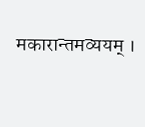मकारान्तमव्ययम् ।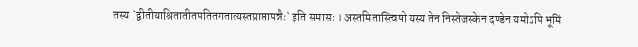तस्य `द्वीतीयाश्रितातीतपतितगतात्यस्तप्राप्तापन्नैः` इति समासः । अस्तमितास्त्विषो यस्य तेन निस्तेजस्केन दण्डेन यमोऽपि भूमिं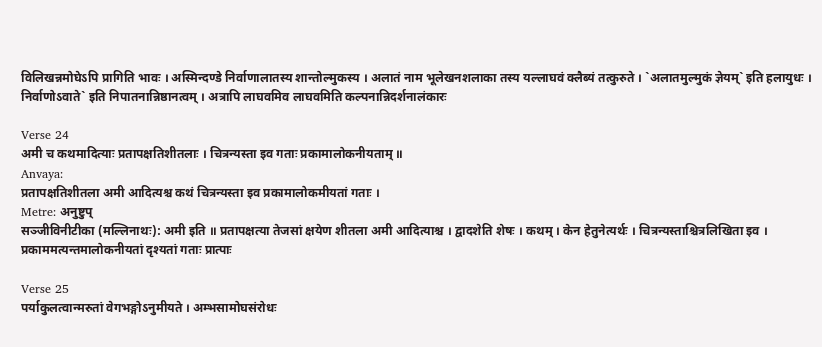विलिखन्नमोघेऽपि प्रागिति भावः । अस्मिन्दण्डे निर्वाणालातस्य शान्तोल्मुकस्य । अलातं नाम भूलेखनशलाका तस्य यल्लाघवं क्लैब्यं तत्कुरुते । `अलातमुल्मुकं ज्ञेयम्` इति हलायुधः । निर्वाणोऽवाते` इति निपातनान्निष्ठानत्वम् । अत्रापि लाघवमिव लाघवमिति कल्पनान्निदर्शनालंकारः

Verse 24
अमी च कथमादित्याः प्रतापक्षतिशीतलाः । चित्रन्यस्ता इव गताः प्रकामालोकनीयताम् ॥
Anvaya:
प्रतापक्षतिशीतला अमी आदित्यश्च कथं चित्रन्यस्ता इव प्रकामालोकमीयतां गताः ।
Metre: अनुष्टुप्
सञ्जीविनीटीका (मल्लिनाथः): अमी इति ॥ प्रतापक्षत्या तेजसां क्षयेण शीतला अमी आदित्याश्च । द्वादशेति शेषः । कथम् । केन हेतुनेत्यर्थः । चित्रन्यस्ताश्चित्रलिखिता इव । प्रकाममत्यन्तमालोकनीयतां दृश्यतां गताः प्रात्पाः

Verse 25
पर्याकुलत्वान्मरुतां वेगभङ्गोऽनुमीयते । अम्भसामोघसंरोधः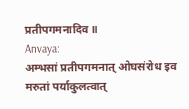प्रतीपगमनादिव ॥
Anvaya:
अम्भसां प्रतीपगमनात् ओघसंरोध इव मरुतां पर्याकुलत्वात्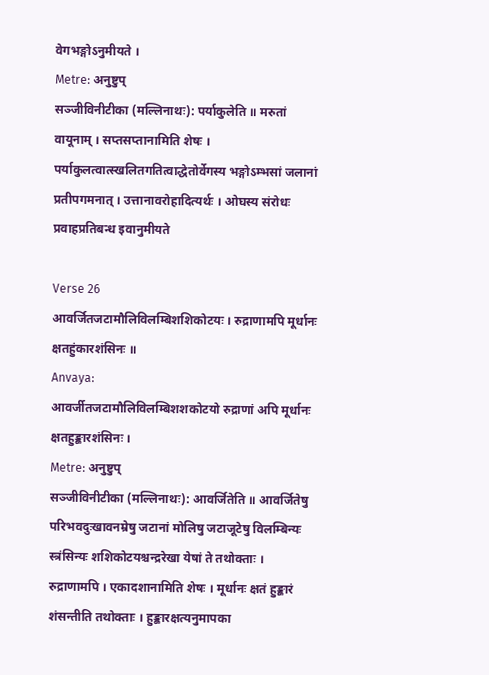वेगभङ्गोऽनुमीयते ।
Metre: अनुष्टुप्
सञ्जीविनीटीका (मल्लिनाथः): पर्याकुलेति ॥ मरुतां वायूनाम् । सप्तसप्तानामिति शेषः । पर्याकुलत्वात्स्खलितगतित्वाद्धेतोर्वेगस्य भङ्गोऽम्भसां जलानां प्रतीपगमनात् । उत्तानावरोहादित्यर्थः । ओघस्य संरोधः प्रवाहप्रतिबन्ध इवानुमीयते

Verse 26
आवर्जितजटामौलिविलम्बिशशिकोटयः । रुद्राणामपि मूर्धानः क्षतहुंकारशंसिनः ॥
Anvaya:
आवर्जीतजटामौलिविलम्बिशशकोटयो रुद्राणां अपि मूर्धानः क्षतहुङ्कारशंसिनः ।
Metre: अनुष्टुप्
सञ्जीविनीटीका (मल्लिनाथः): आवर्जितेति ॥ आवर्जितेषु परिभवदुःखावनम्रेषु जटानां मोलिषु जटाजूटेषु विलम्बिन्यः स्त्रंसिन्यः शशिकोटयश्चन्द्ररेखा येषां ते तथोक्ताः । रुद्राणामपि । एकादशानामिति शेषः । मूर्धानः क्षतं हुङ्कारं शंसन्तीति तथोक्ताः । हुङ्कारक्षत्यनुमापका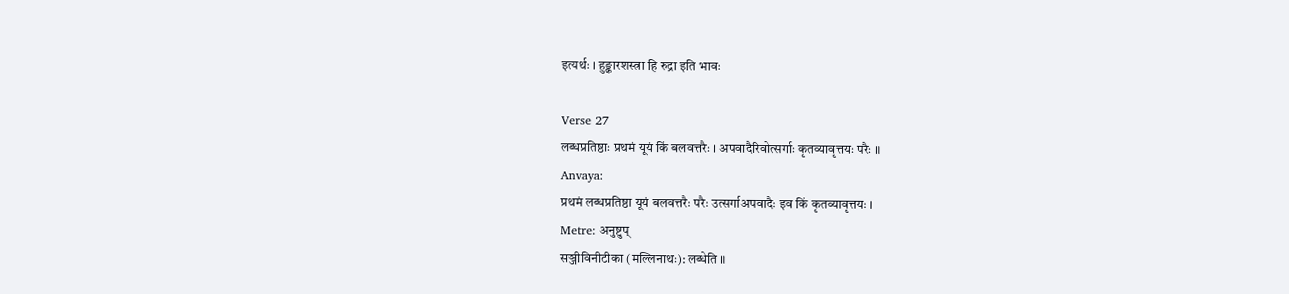इत्यर्थः । हुङ्कारशस्त्रा हि रुद्रा इति भावः

Verse 27
लब्धप्रतिष्ठाः प्रथमं यूयं किं बलवत्तरैः । अपवादैरिवोत्सर्गाः कृतव्यावृत्तयः परैः ॥
Anvaya:
प्रथमं लब्धप्रतिष्ठा यूयं बलवत्तरैः परैः उत्सर्गाअपवादैः इव किं कृतव्यावृत्तयः ।
Metre: अनुष्टुप्
सञ्जीविनीटीका (मल्लिनाथः): लब्धेति ॥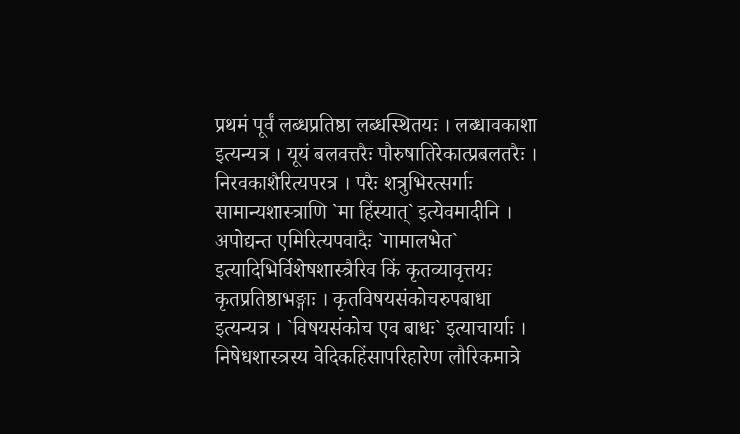प्रथमं पूर्वं लब्धप्रतिष्ठा लब्धस्थितयः । लब्धावकाशा इत्यन्यत्र । यूयं बलवत्तरैः पौरुषातिरेकात्प्रबलतरैः । निरवकाशैरित्यपरत्र । परैः शत्रुभिरत्सर्गाः सामान्यशास्त्राणि `मा हिंस्यात्` इत्येवमादीनि । अपोद्यन्त एमिरित्यपवादैः `गामालभेत` इत्यादिभिर्विशेषशास्त्रैरिव किं कृतव्यावृत्तयः कृतप्रतिष्ठाभङ्गाः । कृतविषयसंकोचरुपबाधा इत्यन्यत्र । `विषयसंकोच एव बाधः` इत्याचार्याः । निषेधशास्त्रस्य वेदिकहिंसापरिहारेण लौरिकमात्रे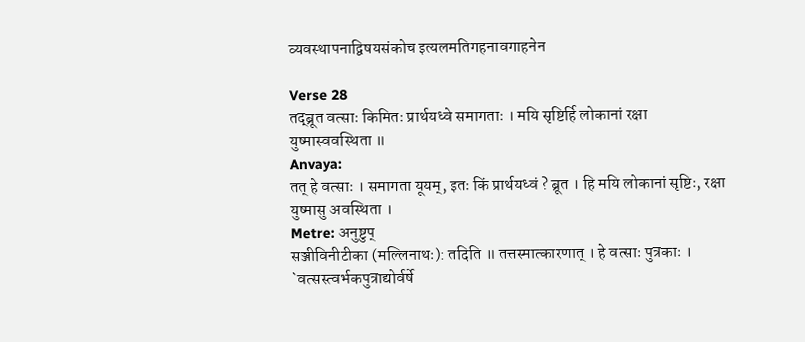व्यवस्थापनाद्विषयसंकोच इत्यलमतिगहनावगाहनेन

Verse 28
तद्ब्रूत वत्साः किमितः प्रार्थयध्वे समागताः । मयि सृष्टिर्हि लोकानां रक्षा युष्मास्ववस्थिता ॥
Anvaya:
तत् हे वत्साः । समागता यूयम्, इतः किं प्रार्थयध्वं ? ब्रूत । हि मयि लोकानां सृष्टिः, रक्षा युष्मासु अवस्थिता ।
Metre: अनुष्टुप्
सञ्जीविनीटीका (मल्लिनाथः): तदिति ॥ तत्तस्मात्कारणात् । हे वत्साः पुत्रकाः । `वत्सस्त्वर्भकपुत्राद्योर्वर्षे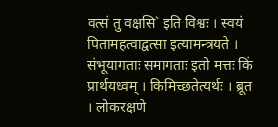वत्सं तु वक्षसि` इति विश्वः । स्वयं पितामहत्वाद्वत्सा इत्यामन्त्रयते । संभूयागताः समागताः इतो मत्तः किं प्रार्थयध्वम् । किमिच्छतेत्यर्थः । ब्रूत । लोकरक्षणे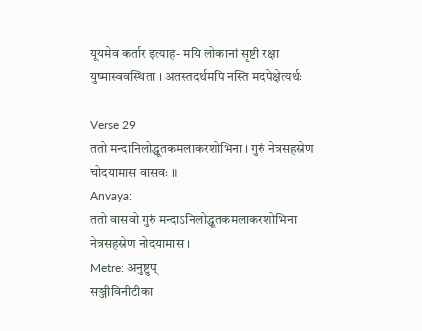यूयमेव कर्तार इत्याह- मयि लोकानां सृष्टी रक्षा युष्मास्ववस्थिता । अतस्तदर्थमपि नस्ति मदपेक्षेत्यर्थः

Verse 29
ततो मन्दानिलोद्धूतकमलाकरशोभिना । गुरुं नेत्रसहस्रेण चोदयामास वासवः ॥
Anvaya:
ततो वासवो गुरुं मन्दाऽनिलोद्धूतकमलाकरशोभिना नेत्रसहस्रेण नोदयामास ।
Metre: अनुष्टुप्
सञ्जीविनीटीका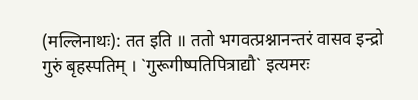(मल्लिनाथः): तत इति ॥ ततो भगवत्प्रश्नानन्तरं वासव इन्द्रो गुरुं बृहस्पतिम् । `गुरूगीष्पतिपित्राद्यौ` इत्यमरः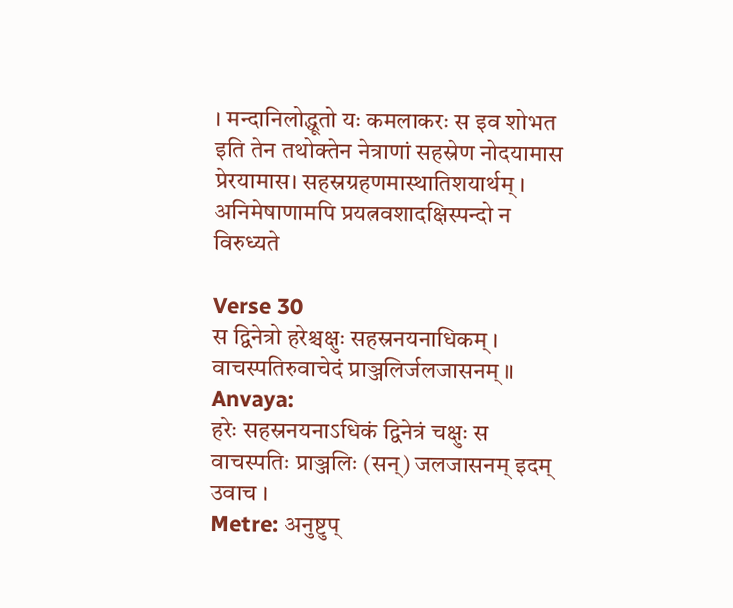। मन्दानिलोद्धूतो यः कमलाकरः स इव शोभत इति तेन तथोक्तेन नेत्राणां सहस्रेण नोदयामास प्रेरयामास। सहस्रग्रहणमास्थातिशयार्थम् । अनिमेषाणामपि प्रयत्नवशादक्षिस्पन्दो न विरुध्यते

Verse 30
स द्विनेत्रो हरेश्चक्षुः सहस्रनयनाधिकम् । वाचस्पतिरुवाचेदं प्राञ्जलिर्जलजासनम् ॥
Anvaya:
हरेः सहस्रनयनाऽधिकं द्विनेत्रं चक्षुः स वाचस्पतिः प्राञ्जलिः (सन्) जलजासनम् इदम् उवाच ।
Metre: अनुष्टुप्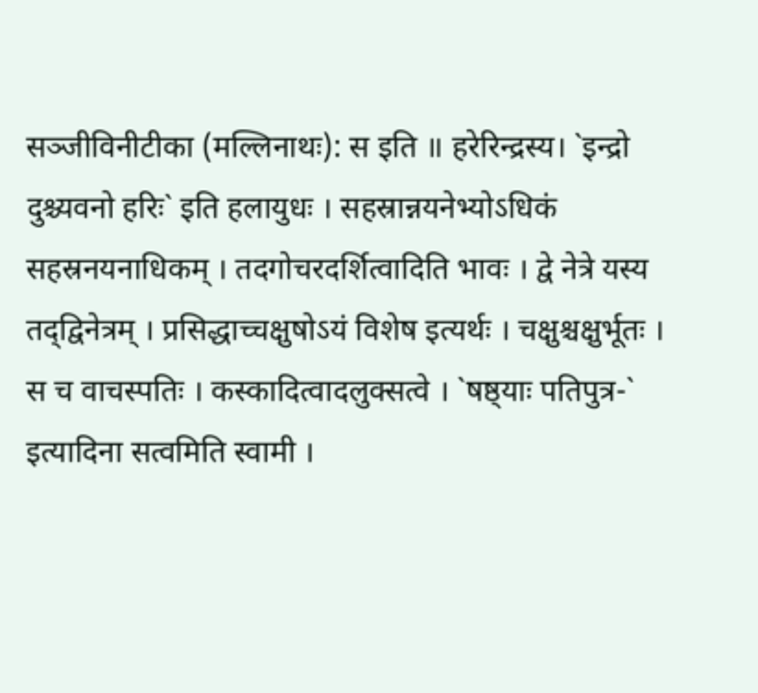सञ्जीविनीटीका (मल्लिनाथः): स इति ॥ हरेरिन्द्रस्य। `इन्द्रो दुश्च्यवनो हरिः` इति हलायुधः । सहस्रान्नयनेभ्योऽधिकं सहस्रनयनाधिकम् । तदगोचरदर्शित्वादिति भावः । द्वे नेत्रे यस्य तद्‌द्विनेत्रम् । प्रसिद्धाच्चक्षुषोऽयं विशेष इत्यर्थः । चक्षुश्चक्षुर्भूतः । स च वाचस्पतिः । कस्कादित्वादलुक्सत्वे । `षष्ठ्याः पतिपुत्र-` इत्यादिना सत्वमिति स्वामी ।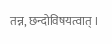तन्न, छन्दोविषयत्वात् ।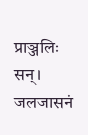प्राञ्जलिः सन्। जलजासनं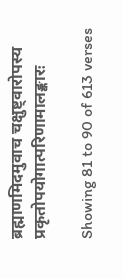ब्रह्माणमिदमुवाच चक्षुष्ट्वारोपस्य प्रकृतोपयोगात्परिणामालङ्कारः

Showing 81 to 90 of 613 verses